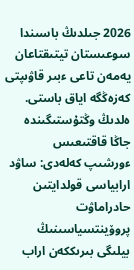2026 جىلدىڭ باسىندا سوعىستان تيتىقتاعان يەمەن تاعى ءبىر قاۋىپتى كەزەڭگە اياق باستى. ەلدىڭ وڭتۇستىگىندە جاڭا قاقتىعىس ءورشىپ كەلەدى: ساۋد ارابياسى قولدايتىن حادراماۋت پروۆينتسياسىنىڭ بيلىگى بىرىككەن اراب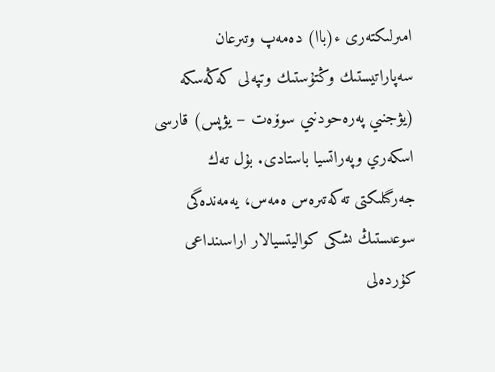امىرلىكتەرى ء(باا) دەمەپ وتىرعان سەپاراتيستىك وڭتۇستىك وتپەلى كەڭەسكە (يۋجنىي پەرەحودنىي سوۆەت – يۋپس) قارسى اسكەري وپەراتسيا باستادى. بۇل تەك جەرگىلىكتى تەكەتىرەس ەمەس، يەمەندەگى سوعىستىڭ ىشكى كواليتسيالار اراسىنداعى كۇردەلى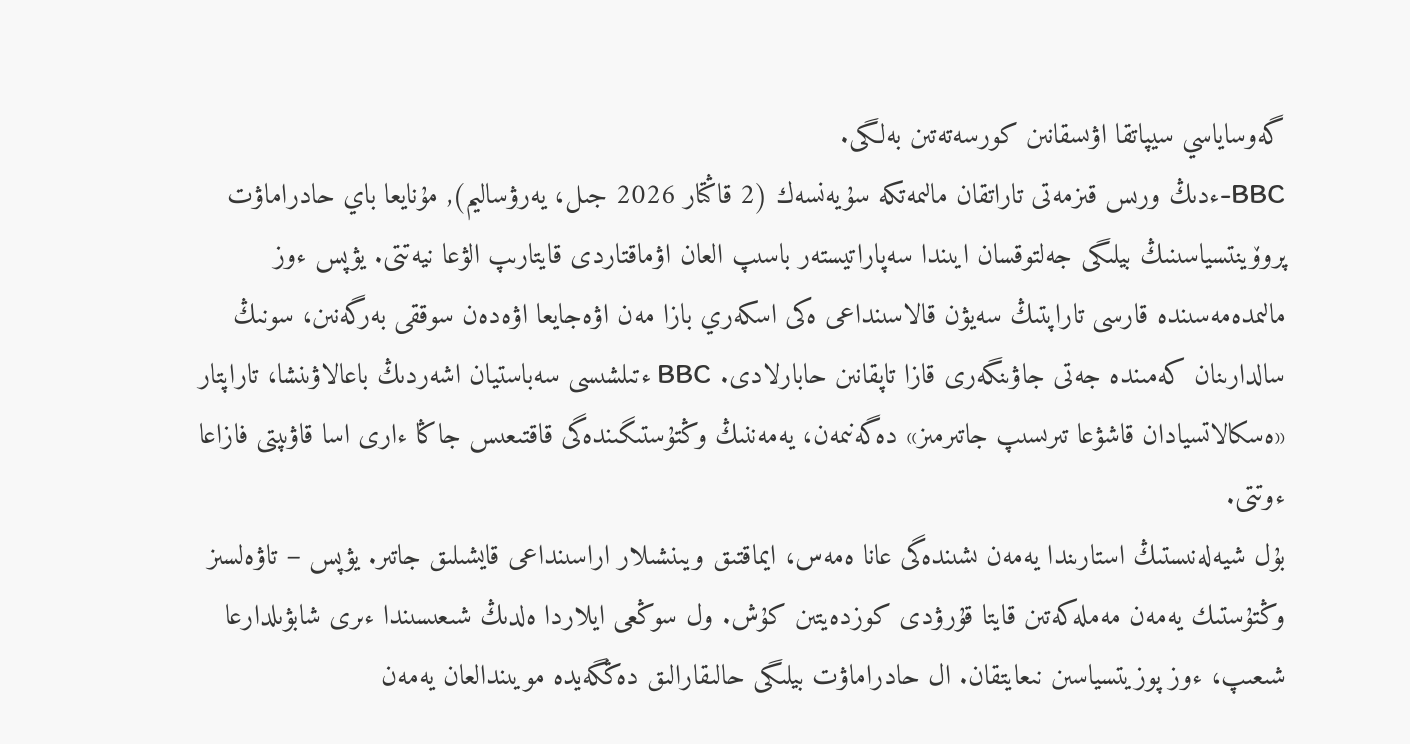گەوساياسي سيپاتقا اۋىسقانىن كورسەتەتىن بەلگى.
BBC-ءدىڭ ورىس قىزمەتى تاراتقان مالىمەتكە سۇيەنسەك (2 قاڭتار 2026 جىل، يەرۋساليم), مۇنايعا باي حادراماۋت پروۆينتسياسىنىڭ بيلىگى جەلتوقسان ايىندا سەپاراتيستەر باسىپ العان اۋماقتاردى قايتارىپ الۋعا نيەتتى. يۋپس ءوز مالىمدەمەسىندە قارسى تاراپتىڭ سەيۋن قالاسىنداعى ەكى اسكەري بازا مەن اۋەجايعا اۋەدەن سوققى بەرگەنىن، سونىڭ سالدارىنان كەمىندە جەتى جاۋىنگەرى قازا تاپقانىن حابارلادى. BBC ءتىلشىسى سەباستيان اشەردىڭ باعالاۋىنشا، تاراپتار «ەسكالاتسيادان قاشۋعا تىرىسىپ جاتىرمىز» دەگەنىمەن، يەمەننىڭ وڭتۇستىگىندەگى قاقتىعىس جاڭا ءارى اسا قاۋىپتى فازاعا ءوتتى.
بۇل شيەلەنىستىڭ استارىندا يەمەن ىشىندەگى عانا ەمەس، ايماقتىق ويىنشىلار اراسىنداعى قايشىلىق جاتىر. يۋپس – تاۋەلسىز وڭتۇستىك يەمەن مەملەكەتىن قايتا قۇرۋدى كوزدەيتىن كۇش. ول سوڭعى ايلاردا ەلدىڭ شىعىسىندا ءىرى شابۋىلدارعا شىعىپ، ءوز پوزيتسياسىن نىعايتقان. ال حادراماۋت بيلىگى حالىقارالىق دەڭگەيدە مويىندالعان يەمەن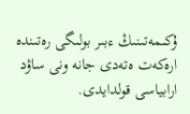ۇكىمەتىنىڭ ءبىر بولىگى رەتىندە ارەكەت ەتەدى جانە ونى ساۋد ارابياسى قولدايدى.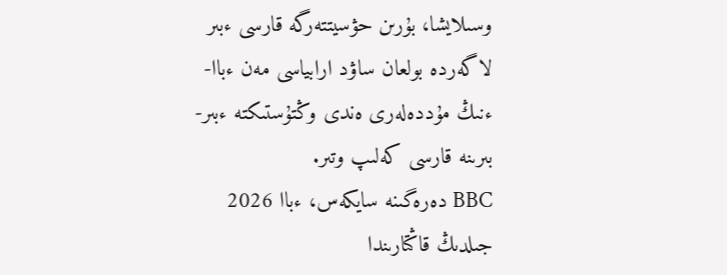وسىلايشا، بۇرىن حۋسيتتەرگە قارسى ءبىر لاگەردە بولعان ساۋد ارابياسى مەن ءباا-ءنىڭ مۇددەلەرى ەندى وڭتۇستىكتە ءبىر-بىرىنە قارسى كەلىپ وتىر.
BBC دەرەگىنە سايكەس، ءباا 2026 جىلدىڭ قاڭتارىندا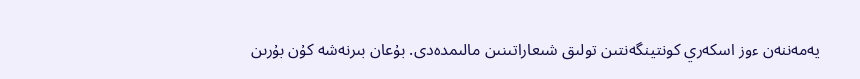يەمەننەن ءوز اسكەري كونتينگەنتىن تولىق شىعاراتىنىن مالىمدەدى. بۇعان بىرنەشە كۇن بۇرىن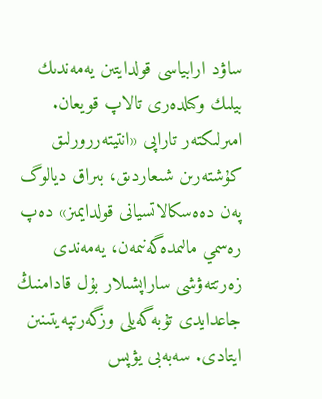ساۋد ارابياسى قولدايتىن يەمەندىك بيلىك وكىلدەرى تالاپ قويعان. امىرلىكتەر تاراپى «انتيتەررورلىق كۇشتەرىن شىعاردىق، بىراق ديالوگ پەن دەەسكالاتسيانى قولدايمىز» دەپ رەسمي مالىمدەگەنىمەن، يەمەندى زەرتتەۋشى ساراپشىلار بۇل قادامنىڭ جاعدايدى تۇبەگەيلى وزگەرتپەيتىنىن ايتادى. سەبەبى يۋپس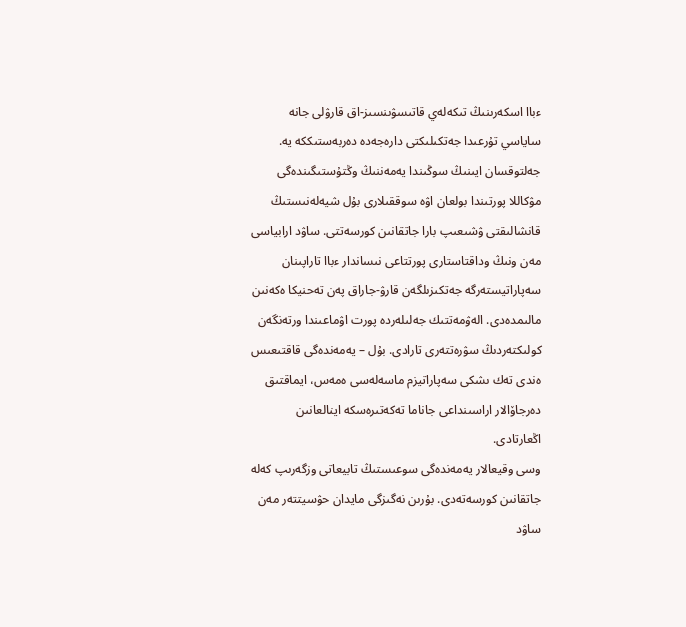ءباا اسكەرىنىڭ تىكەلەي قاتىسۋىنسىز-اق قارۋلى جانە ساياسي تۇرعىدا جەتكىلىكتى دارەجەدە دەربەستىككە يە.
جەلتوقسان ايىنىڭ سوڭىندا يەمەننىڭ وڭتۇستىگىندەگى مۋكاللا پورتىندا بولعان اۋە سوققىلارى بۇل شيەلەنىستىڭ قانشالىقتى ۋشىعىپ بارا جاتقانىن كورسەتتى. ساۋد ارابياسى مەن ونىڭ وداقتاستارى پورتتاعى نىساندار ءباا تاراپىنان سەپاراتيستەرگە جەتكىزىلگەن قارۋ-جاراق پەن تەحنيكا ەكەنىن مالىمدەدى. الەۋمەتتىك جەلىلەردە پورت اۋماعىندا ورتەنگەن كولىكتەردىڭ سۋرەتتەرى تارادى. بۇل – يەمەندەگى قاقتىعىس ەندى تەك ىشكى سەپاراتيزم ماسەلەسى ەمەس، ايماقتىق دەرجاۆالار اراسىنداعى جاناما تەكەتىرەسكە اينالعانىن اڭعارتادى.
وسى وقيعالار يەمەندەگى سوعىستىڭ تابيعاتى وزگەرىپ كەلە جاتقانىن كورسەتەدى. بۇرىن نەگىزگى مايدان حۋسيتتەر مەن ساۋد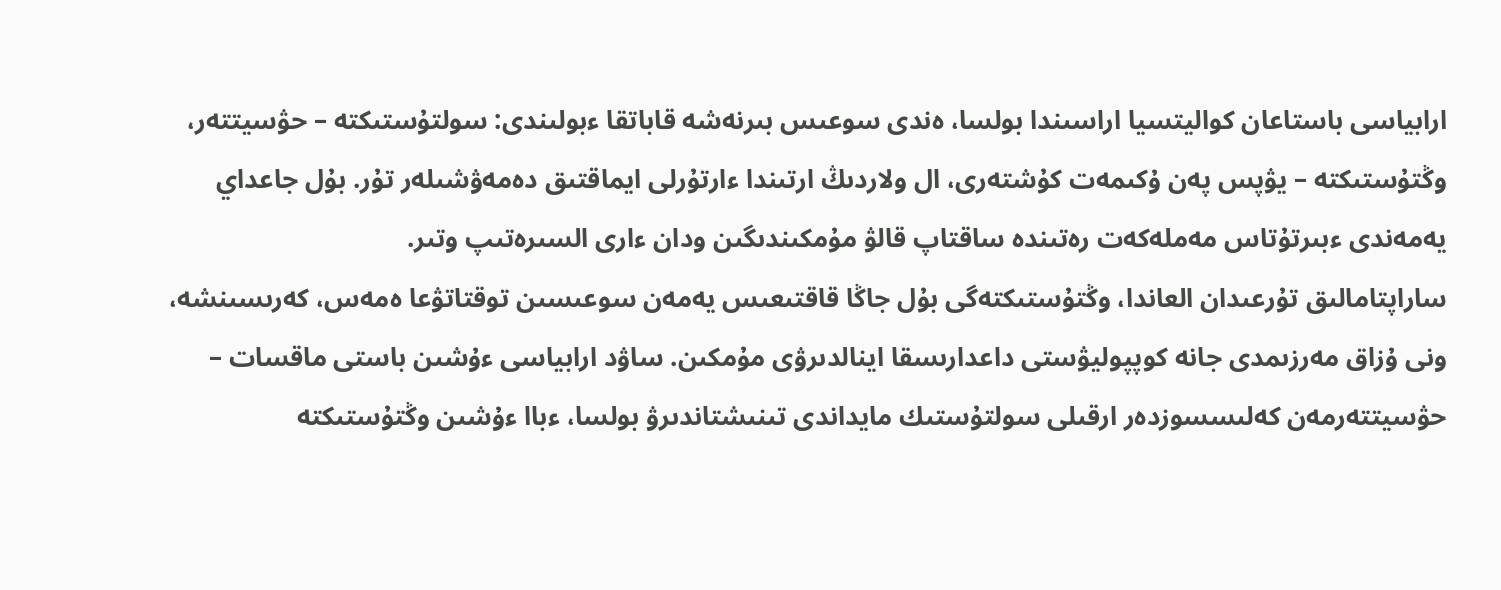ارابياسى باستاعان كواليتسيا اراسىندا بولسا، ەندى سوعىس بىرنەشە قاباتقا ءبولىندى: سولتۇستىكتە – حۋسيتتەر، وڭتۇستىكتە – يۋپس پەن ۇكىمەت كۇشتەرى، ال ولاردىڭ ارتىندا ءارتۇرلى ايماقتىق دەمەۋشىلەر تۇر. بۇل جاعداي يەمەندى ءبىرتۇتاس مەملەكەت رەتىندە ساقتاپ قالۋ مۇمكىندىگىن ودان ءارى السىرەتىپ وتىر.
ساراپتامالىق تۇرعىدان العاندا، وڭتۇستىكتەگى بۇل جاڭا قاقتىعىس يەمەن سوعىسىن توقتاتۋعا ەمەس، كەرىسىنشە، ونى ۇزاق مەرزىمدى جانە كوپپوليۋستى داعدارىسقا اينالدىرۋى مۇمكىن. ساۋد ارابياسى ءۇشىن باستى ماقسات – حۋسيتتەرمەن كەلىسسوزدەر ارقىلى سولتۇستىك مايداندى تىنىشتاندىرۋ بولسا، ءباا ءۇشىن وڭتۇستىكتە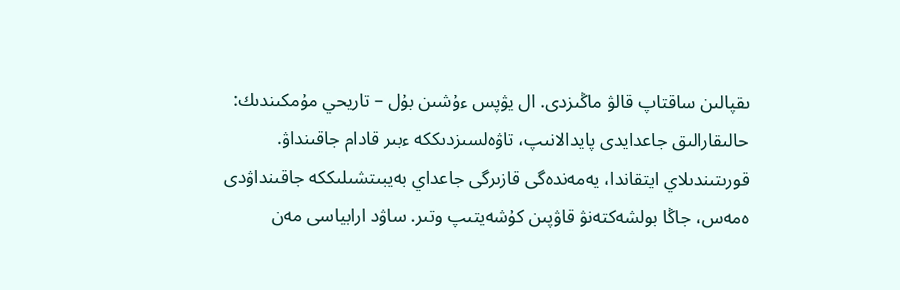ىقپالىن ساقتاپ قالۋ ماڭىزدى. ال يۋپس ءۇشىن بۇل – تاريحي مۇمكىندىك: حالىقارالىق جاعدايدى پايدالانىپ، تاۋەلسىزدىككە ءبىر قادام جاقىنداۋ.
قورىتىندىلاي ايتقاندا، يەمەندەگى قازىرگى جاعداي بەيبىتشىلىككە جاقىنداۋدى ەمەس، جاڭا بولشەكتەنۋ قاۋپىن كۇشەيتىپ وتىر. ساۋد ارابياسى مەن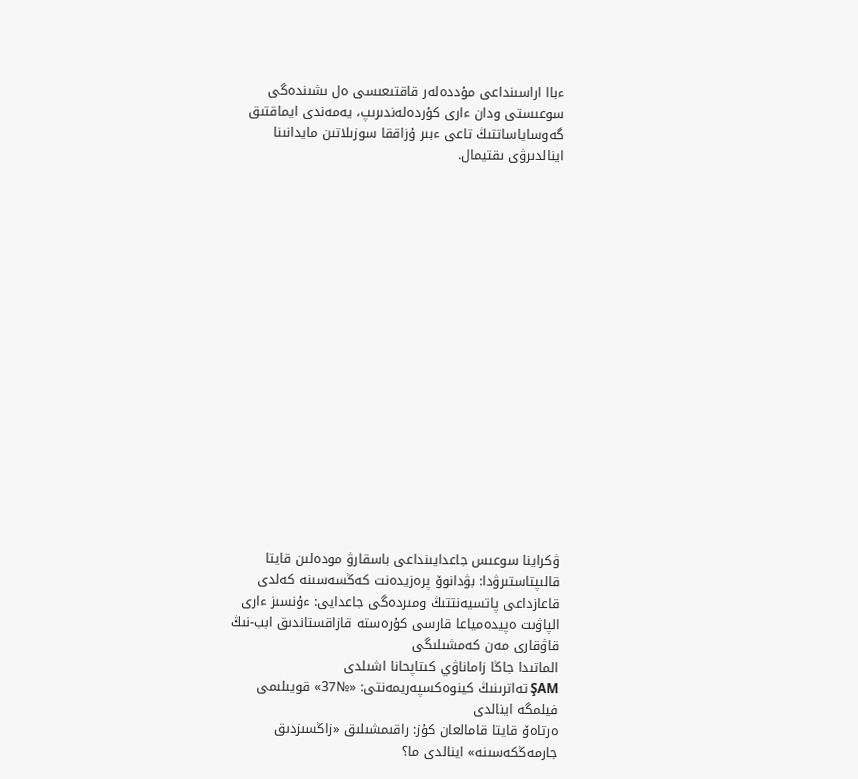ءباا اراسىنداعى مۇددەلەر قاقتىعىسى ەل ىشىندەگى سوعىستى ودان ءارى كۇردەلەندىرىپ، يەمەندى ايماقتىق گەوساياساتتىڭ تاعى ءبىر ۇزاققا سوزىلاتىن مايدانىنا اينالدىرۋى ىقتيمال.


















ۋكراينا سوعىس جاعدايىنداعى باسقارۋ مودەلىن قايتا قالىپتاستىرۋدا: بۋدانوۆ پرەزيدەنت كەڭسەسىنە كەلدى
قاعازداعى پاتسيەنتتىڭ ومىردەگى جاعدايى: ءۇنسىز ءارى الپاۋىت ەپيدەمياعا قارسى كۇرەستە قازاقستاندىق ابب-نىڭ قاۋقارى مەن كەمشىلىگى
الماتىدا جاڭا زاماناۋي كىتاپحانا اشىلدى
ŞAM تەاترىنىڭ كينوەكسپەريمەنتى: «№37» قويىلىمى فيلمگە اينالدى
ەرتاەۆ قايتا قامالعان كۇز: راقىمشىلىق «زاڭسىزدىق جارمەڭكەسىنە» اينالدى ما؟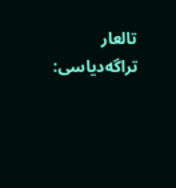تالعار تراگەدياسى: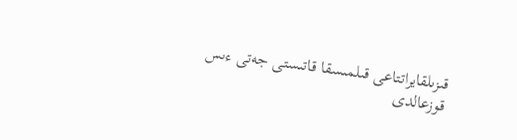قىزىلقايراتتاعى قىلمىسقا قاتىستى جەتى ءىس قوزعالدى